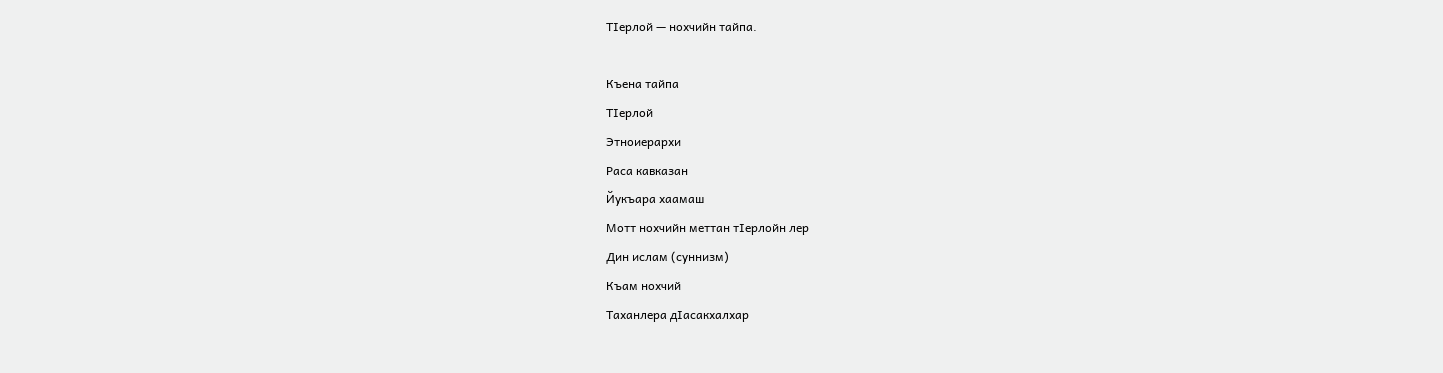ТӀерлой — нохчийн тайпа.

Къена тайпа
ТӀерлой
Этноиерархи
Раса кавказан
Йукъара хаамаш
Мотт нохчийн меттан тӀерлойн лер
Дин ислам (суннизм)
Къам нохчий
Таханлера дӀасакхалхар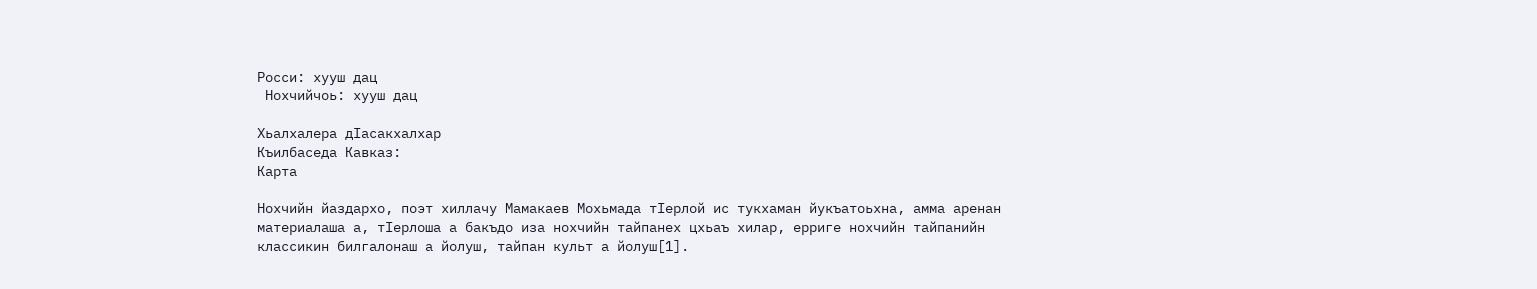Росси: хууш дац
 Нохчийчоь: хууш дац

Хьалхалера дӀасакхалхар
Къилбаседа Кавказ:
Карта

Нохчийн йаздархо, поэт хиллачу Мамакаев Мохьмада тӀерлой ис тукхаман йукъатоьхна, амма аренан материалаша а, тӀерлоша а бакъдо иза нохчийн тайпанех цхьаъ хилар, ерриге нохчийн тайпанийн классикин билгалонаш а йолуш, тайпан культ а йолуш[1].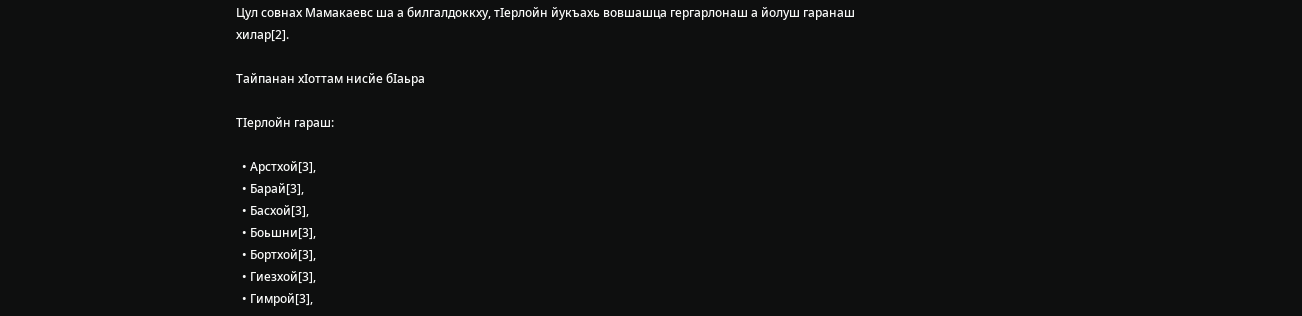Цул совнах Мамакаевс ша а билгалдоккху, тӀерлойн йукъахь вовшашца гергарлонаш а йолуш гаранаш хилар[2].

Тайпанан хӀоттам нисйе бӀаьра

ТӀерлойн гараш:

  • Арстхой[3],
  • Барай[3],
  • Басхой[3],
  • Боьшни[3],
  • Бортхой[3],
  • Гиезхой[3],
  • Гимрой[3],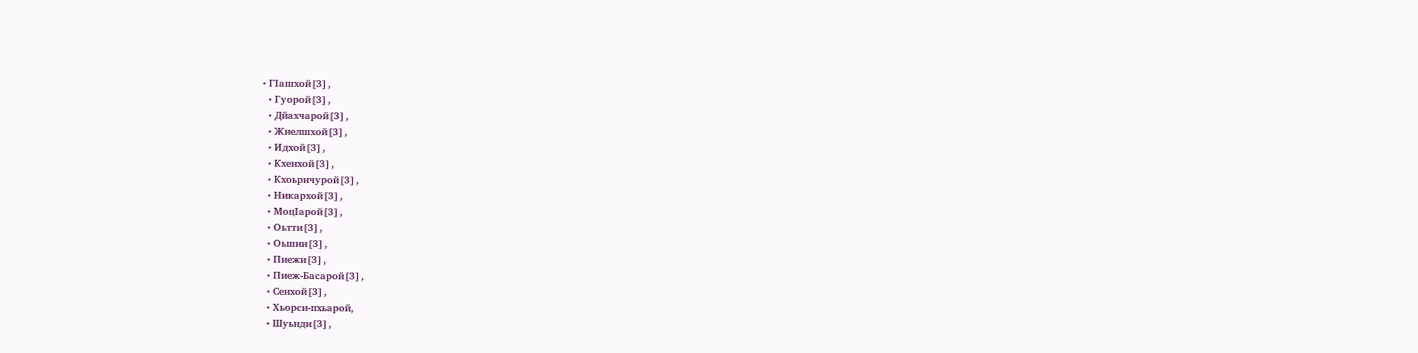• ГІашхой[3],
  • Гуорой[3],
  • Дйахчарой[3],
  • Жиелшхой[3],
  • Идхой[3],
  • Кхенхой[3],
  • Кхоьричурой[3],
  • Никaрхой[3],
  • МоцІaрой[3],
  • Оьтти[3],
  • Оьшни[3],
  • Пиежи[3],
  • Пиеж-Басарой[3],
  • Сенхой[3],
  • Хьорси-пхьарой,
  • Шуьнди[3],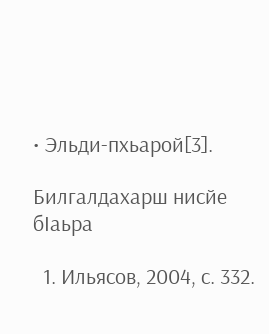• Эльди-пхьарой[3].

Билгалдахарш нисйе бӀаьра

  1. Ильясов, 2004, с. 332.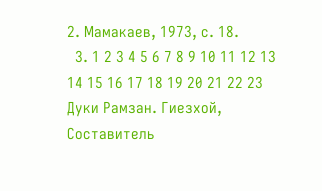2. Мамакаев, 1973, с. 18.
  3. 1 2 3 4 5 6 7 8 9 10 11 12 13 14 15 16 17 18 19 20 21 22 23 Дуки Рамзан. Гиезхой, Составитель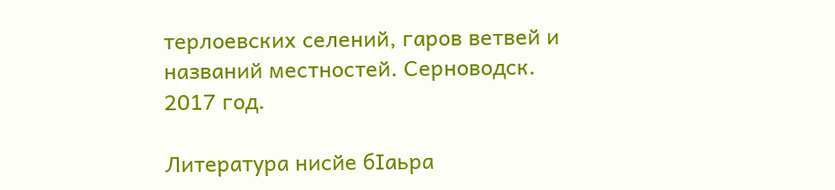терлоевских селений, гаров ветвей и названий местностей. Серноводск. 2017 год.

Литература нисйе бӀаьра